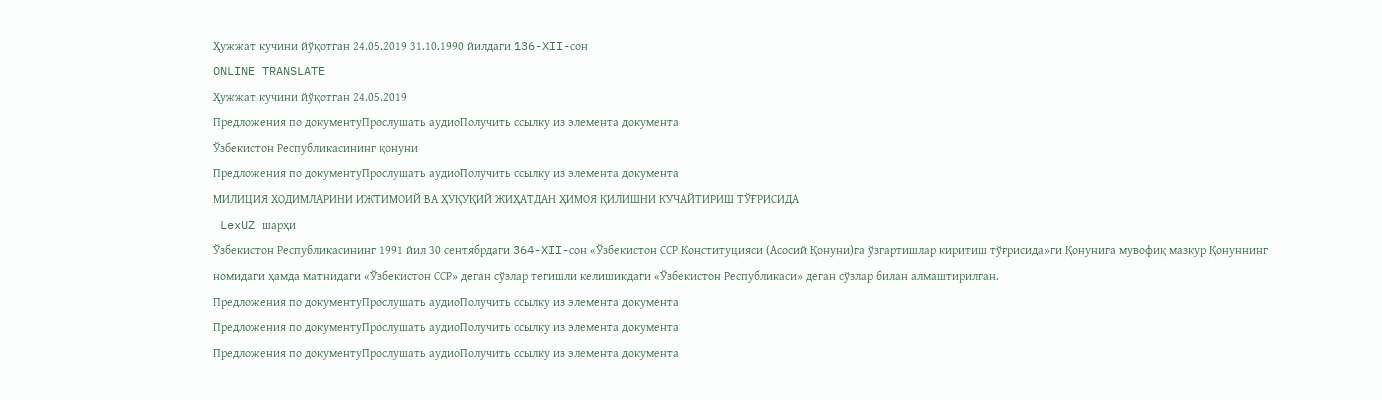Ҳужжат кучини йўқотган 24.05.2019 31.10.1990 йилдаги 136-XII-сон
ONLINE TRANSLATE
Ҳужжат кучини йўқотган 24.05.2019
Предложения по документуПрослушать аудиоПолучить ссылку из элемента документа
Ўзбекистон Республикасининг қонуни
Предложения по документуПрослушать аудиоПолучить ссылку из элемента документа
МИЛИЦИЯ ХОДИМЛАРИНИ ИЖТИМОИЙ ВА ҲУҚУҚИЙ ЖИҲАТДАН ҲИМОЯ ҚИЛИШНИ КУЧАЙТИРИШ ТЎҒРИСИДА
 LexUZ шарҳи
Ўзбекистон Республикасининг 1991 йил 30 сентябрдаги 364-XII-сон «Ўзбекистон ССР Конституцияси (Асосий Қонуни)га ўзгартишлар киритиш тўғрисида»ги Қонунига мувофиқ мазкур Қонуннинг номидаги ҳамда матнидаги «Ўзбекистон ССР» деган сўзлар тегишли келишикдаги «Ўзбекистон Республикаси» деган сўзлар билан алмаштирилган.
Предложения по документуПрослушать аудиоПолучить ссылку из элемента документа
Предложения по документуПрослушать аудиоПолучить ссылку из элемента документа
Предложения по документуПрослушать аудиоПолучить ссылку из элемента документа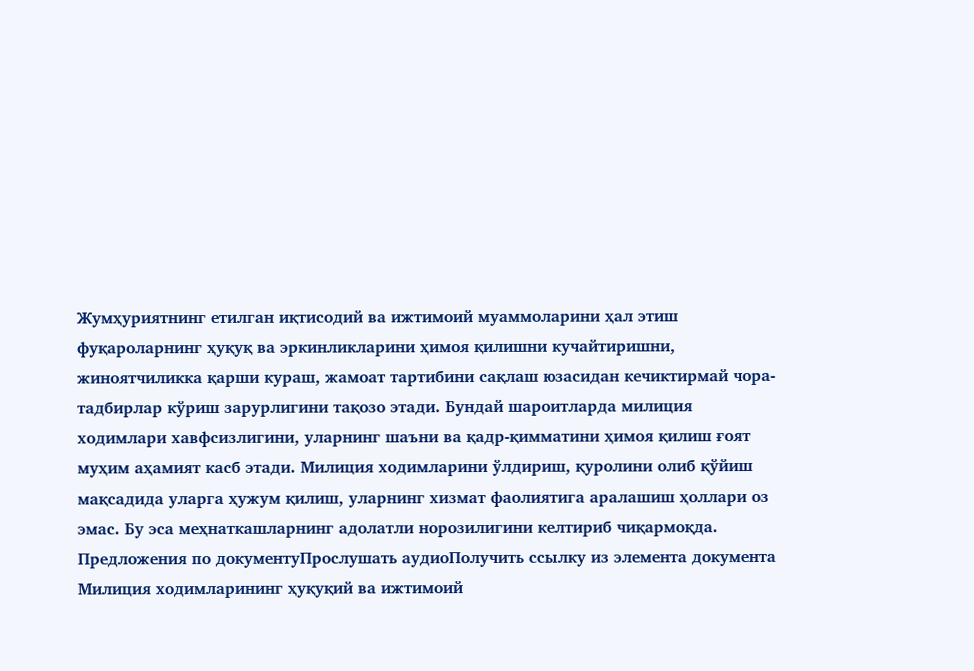Жумҳуриятнинг етилган иқтисодий ва ижтимоий муаммоларини ҳал этиш фуқароларнинг ҳуқуқ ва эркинликларини ҳимоя қилишни кучайтиришни, жиноятчиликка қарши кураш, жамоат тартибини сақлаш юзасидан кечиктирмай чора-тадбирлар кўриш зарурлигини тақозо этади. Бундай шароитларда милиция ходимлари хавфсизлигини, уларнинг шаъни ва қадр-қимматини ҳимоя қилиш ғоят муҳим аҳамият касб этади. Милиция ходимларини ўлдириш, қуролини олиб қўйиш мақсадида уларга ҳужум қилиш, уларнинг хизмат фаолиятига аралашиш ҳоллари оз эмас. Бу эса меҳнаткашларнинг адолатли норозилигини келтириб чиқармоқда.
Предложения по документуПрослушать аудиоПолучить ссылку из элемента документа
Милиция ходимларининг ҳуқуқий ва ижтимоий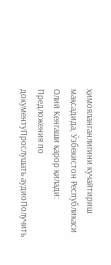ҳимояланганлигини кучайтириш мақсадида, Ўзбекистон Республикаси Олий Кенгаши қарор қилади:
Предложения по документуПрослушать аудиоПолучить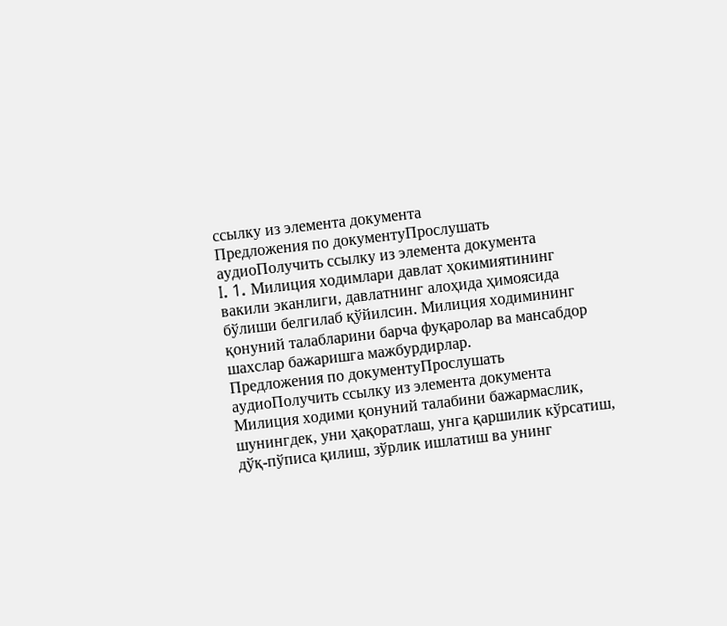ссылку из элемента документа
Предложения по документуПрослушать аудиоПолучить ссылку из элемента документа
I. 1. Милиция ходимлари давлат ҳокимиятининг вакили эканлиги, давлатнинг алоҳида ҳимоясида бўлиши белгилаб қўйилсин. Милиция ходимининг қонуний талабларини барча фуқаролар ва мансабдор шахслар бажаришга мажбурдирлар.
Предложения по документуПрослушать аудиоПолучить ссылку из элемента документа
Милиция ходими қонуний талабини бажармаслик, шунингдек, уни ҳақоратлаш, унга қаршилик кўрсатиш, дўқ-пўписа қилиш, зўрлик ишлатиш ва унинг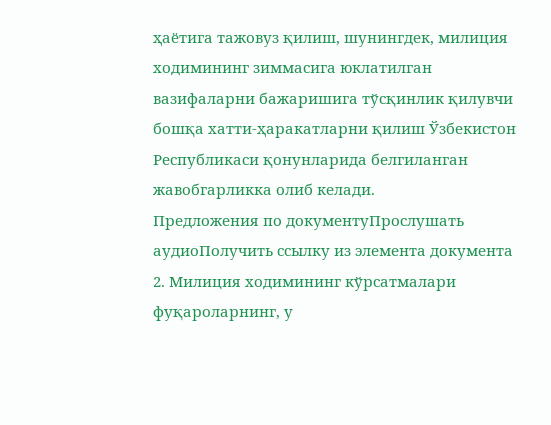ҳаётига тажовуз қилиш, шунингдек, милиция ходимининг зиммасига юклатилган вазифаларни бажаришига тўсқинлик қилувчи бошқа хатти-ҳаракатларни қилиш Ўзбекистон Республикаси қонунларида белгиланган жавобгарликка олиб келади.
Предложения по документуПрослушать аудиоПолучить ссылку из элемента документа
2. Милиция ходимининг кўрсатмалари фуқароларнинг, у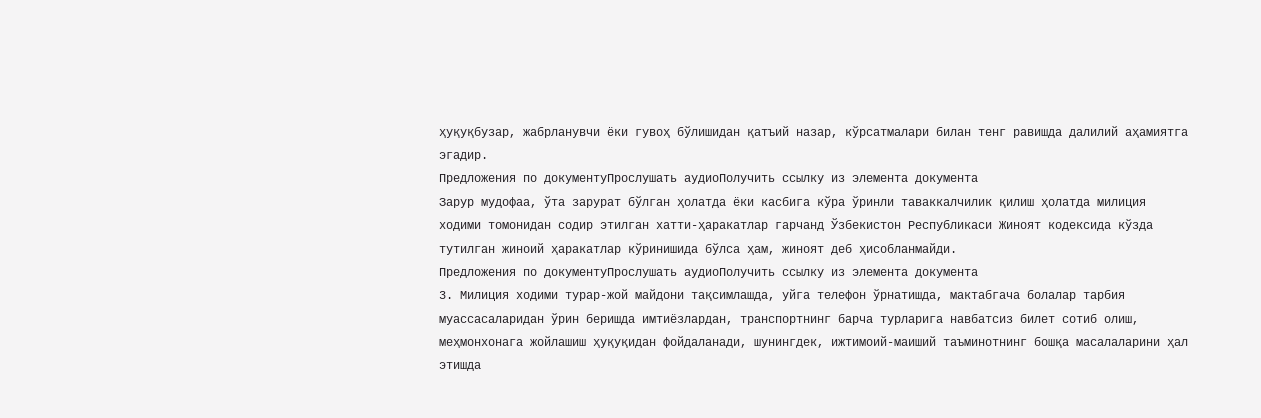ҳуқуқбузар, жабрланувчи ёки гувоҳ бўлишидан қатъий назар, кўрсатмалари билан тенг равишда далилий аҳамиятга эгадир.
Предложения по документуПрослушать аудиоПолучить ссылку из элемента документа
Зарур мудофаа, ўта зарурат бўлган ҳолатда ёки касбига кўра ўринли таваккалчилик қилиш ҳолатда милиция ходими томонидан содир этилган хатти-ҳаракатлар гарчанд Ўзбекистон Республикаси Жиноят кодексида кўзда тутилган жиноий ҳаракатлар кўринишида бўлса ҳам, жиноят деб ҳисобланмайди.
Предложения по документуПрослушать аудиоПолучить ссылку из элемента документа
3. Милиция ходими турар-жой майдони тақсимлашда, уйга телефон ўрнатишда, мактабгача болалар тарбия муассасаларидан ўрин беришда имтиёзлардан, транспортнинг барча турларига навбатсиз билет сотиб олиш, меҳмонхонага жойлашиш ҳуқуқидан фойдаланади, шунингдек, ижтимоий-маиший таъминотнинг бошқа масалаларини ҳал этишда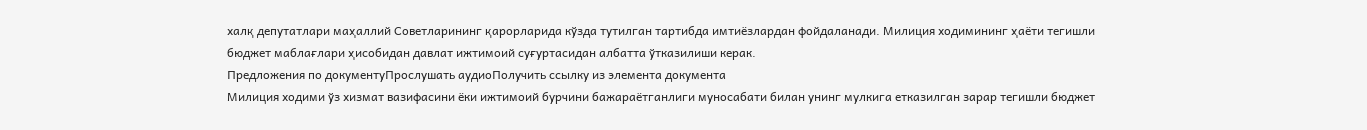халқ депутатлари маҳаллий Советларининг қарорларида кўзда тутилган тартибда имтиёзлардан фойдаланади. Милиция ходимининг ҳаёти тегишли бюджет маблағлари ҳисобидан давлат ижтимоий суғуртасидан албатта ўтказилиши керак.
Предложения по документуПрослушать аудиоПолучить ссылку из элемента документа
Милиция ходими ўз хизмат вазифасини ёки ижтимоий бурчини бажараётганлиги муносабати билан унинг мулкига етказилган зарар тегишли бюджет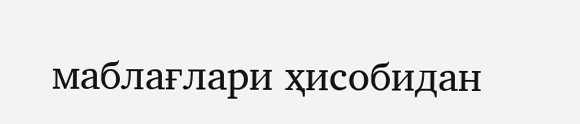маблағлари ҳисобидан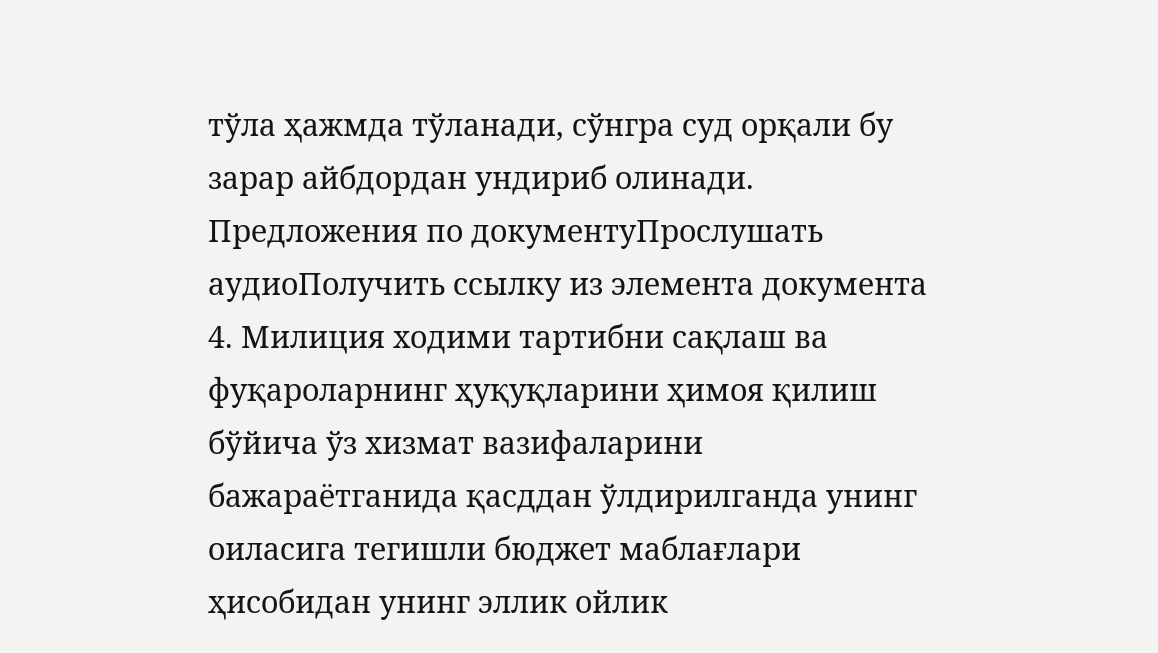тўла ҳажмда тўланади, сўнгра суд орқали бу зарар айбдордан ундириб олинади.
Предложения по документуПрослушать аудиоПолучить ссылку из элемента документа
4. Милиция ходими тартибни сақлаш ва фуқароларнинг ҳуқуқларини ҳимоя қилиш бўйича ўз хизмат вазифаларини бажараётганида қасддан ўлдирилганда унинг оиласига тегишли бюджет маблағлари ҳисобидан унинг эллик ойлик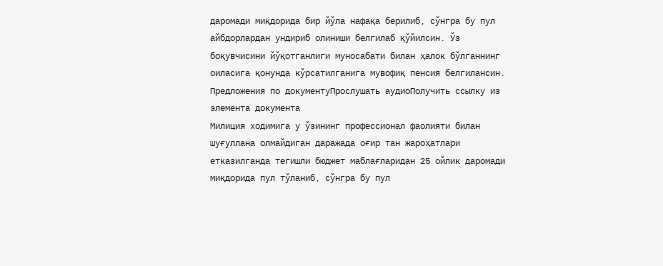даромади миқдорида бир йўла нафақа берилиб, сўнгра бу пул айбдорлардан ундириб олиниши белгилаб қўйилсин. Ўз боқувчисини йўқотганлиги муносабати билан ҳалок бўлганнинг оиласига қонунда кўрсатилганига мувофиқ пенсия белгилансин.
Предложения по документуПрослушать аудиоПолучить ссылку из элемента документа
Милиция ходимига у ўзининг профессионал фаолияти билан шуғуллана олмайдиган даражада оғир тан жароҳатлари етказилганда тегишли бюджет маблағларидан 25 ойлик даромади миқдорида пул тўланиб, сўнгра бу пул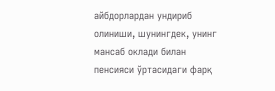айбдорлардан ундириб олиниши, шунингдек, унинг мансаб оклади билан пенсияси ўртасидаги фарқ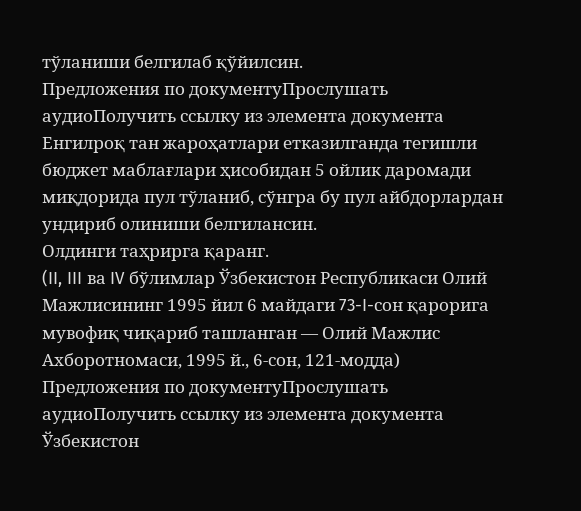тўланиши белгилаб қўйилсин.
Предложения по документуПрослушать аудиоПолучить ссылку из элемента документа
Енгилроқ тан жароҳатлари етказилганда тегишли бюджет маблағлари ҳисобидан 5 ойлик даромади миқдорида пул тўланиб, сўнгра бу пул айбдорлардан ундириб олиниши белгилансин.
Олдинги таҳрирга қаранг.
(II, III ва IV бўлимлар Ўзбекистон Республикаси Олий Мажлисининг 1995 йил 6 майдаги 73-I-сон қарорига мувофиқ чиқариб ташланган — Олий Мажлис Ахборотномаси, 1995 й., 6-сон, 121-модда)
Предложения по документуПрослушать аудиоПолучить ссылку из элемента документа
Ўзбекистон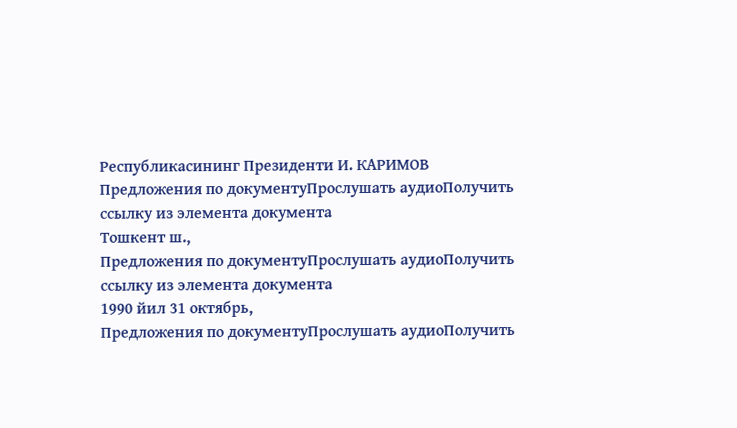Республикасининг Президенти И. КАРИМОВ
Предложения по документуПрослушать аудиоПолучить ссылку из элемента документа
Тошкент ш.,
Предложения по документуПрослушать аудиоПолучить ссылку из элемента документа
1990 йил 31 октябрь,
Предложения по документуПрослушать аудиоПолучить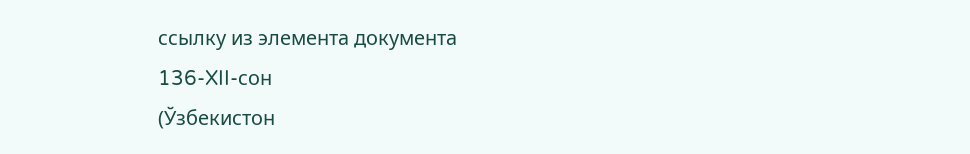ссылку из элемента документа
136-XII-сон
(Ўзбекистон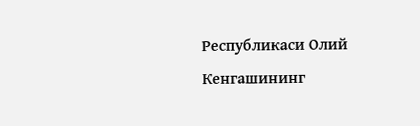Республикаси Олий Кенгашининг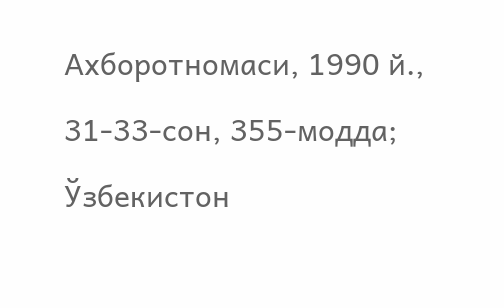Ахборотномаси, 1990 й., 31-33-сон, 355-модда; Ўзбекистон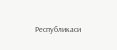Республикаси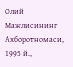Олий Мажлисининг Ахборотномаси, 1995 й.,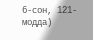6-сон, 121-модда)